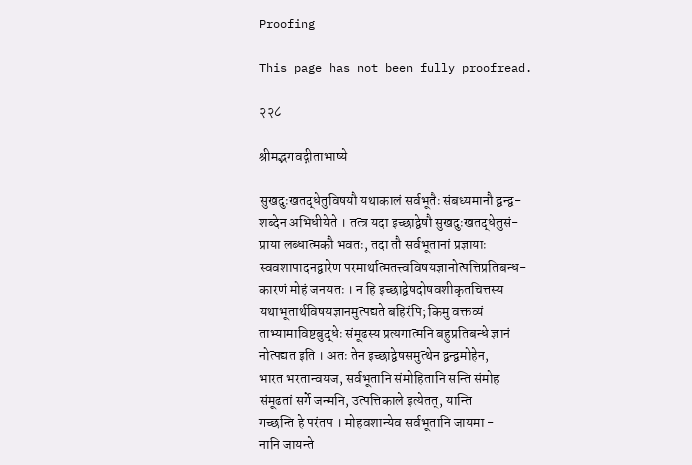Proofing

This page has not been fully proofread.

२२८

श्रीमद्भगवद्गीताभाष्ये

सुखदुःखतद्धेतुविषयौ यथाकालं सर्वभूतैः संबध्यमानौ द्वन्द्व-
शब्देन अभिधीयेते । तत्त्र यदा इच्छाद्वेषौ सुखदुःखतद्धेतुसं-
प्राया लब्धात्मकौ भवतः, तदा तौ सर्वभूतानां प्रज्ञायाः
स्ववशापादनद्वारेण परमार्थात्मतत्त्वविषयज्ञानोत्पत्तिप्रतिबन्ध-
कारणं मोहं जनयतः । न हि इच्छाद्वेषदोषवशीकृतचित्तस्य
यथाभूतार्थविषयज्ञानमुत्पद्यते बहिरंपि; किमु वक्तव्यं
ताभ्यामाविष्टबुद्धेः संमूढस्य प्रत्यगात्मनि बहुप्रतिबन्धे ज्ञानं
नोत्पद्यत इति । अतः तेन इच्छाद्वेषसमुत्थेन द्वन्द्वमोहेन,
भारत भरतान्वयज, सर्वभूतानि संमोहितानि सन्ति संमोह
संमूढतां सर्गे जन्मनि, उत्पत्तिकाले इत्येतत्, यान्ति
गच्छन्ति हे परंतप । मोहवशान्येव सर्वभूतानि जायमा -
नानि जायन्ते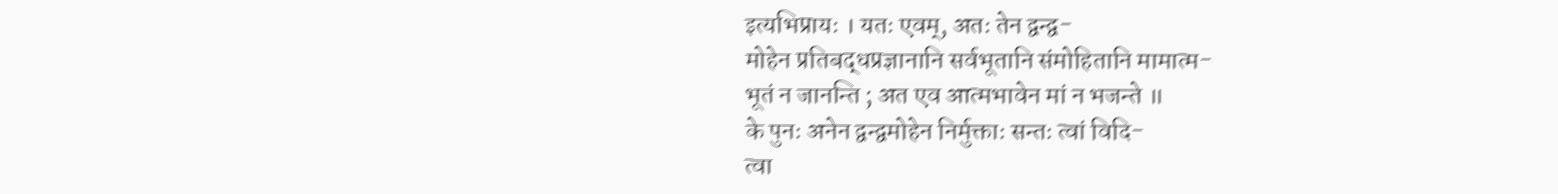इत्यभिप्रायः । यतः एवम्, अतः तेन द्वन्द्व-
मोहेन प्रतिबद्धप्रज्ञानानि सर्वभूतानि संमोहितानि मामात्म-
भूतं न जानन्ति ; अत एव आत्मभावेन मां न भजन्ते ॥
के पुनः अनेन द्वन्द्वमोहेन निर्मुक्ताः सन्तः त्वां विदि-
त्वा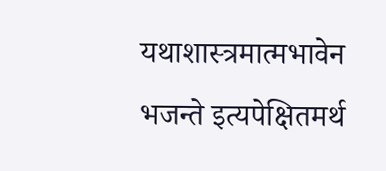यथाशास्त्रमात्मभावेन भजन्ते इत्यपेक्षितमर्थ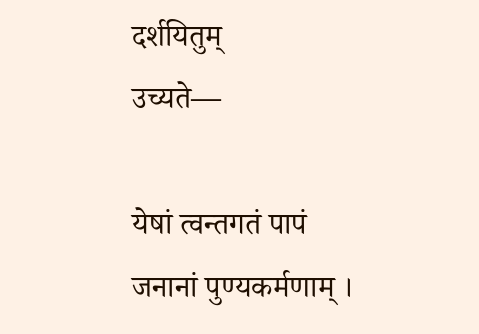दर्शयितुम्
उच्यते—

येषां त्वन्तगतं पापं
जनानां पुण्यकर्मणाम् ।